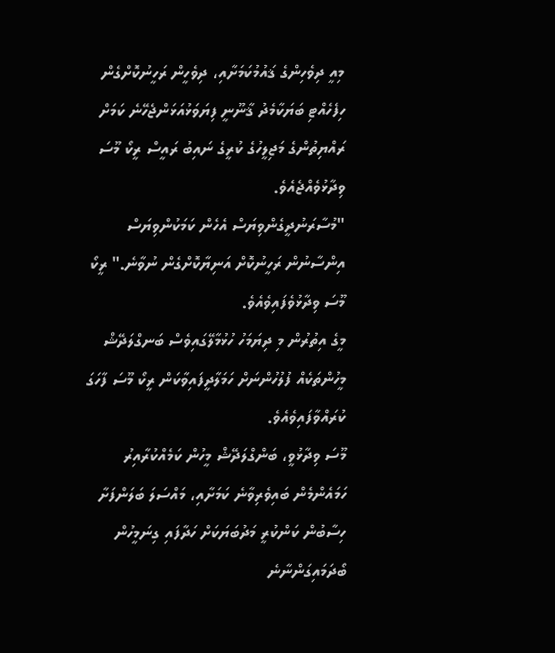މިއީ ދިވެހިންގެ ޤައުމުކަމަށާއި، ދިވެހީން ރަހީނުކޮށްގެން ހިފެހެއްޓި ބަޔަކާމެދު ޤާނޫނީ ފިޔަވަޅުއަޅަންޖެހޭނެ ކަމަށް ރައްޔިތުންގެ މަޖިލީހުގެ ކުރީގެ ނައިބު ރައީސް ރީކޯ މޫސަ ވިދާޅުވެއްޖެއެވެ.
"މުސާރަނުދީގެންވިޔަސް އެހެން ކަމަކުންވިޔަސް އިންސާނުން ރަހީނުކޮށް އަނިޔާކޮށްގެން ނުވާނެ." ރީކޯ މޫސަ ވިދާޅުވެފައިވެއެވެ.
މީގެ އިތުރުން މި ދިޔަމަހު ހުޅުމާލޭގައިވެސް ބަނގްލަދޭޝް މީހުންތަކެއް ފުލުހުންނަށް ހަމަލާދީފައިވާކަން ރީކޯ މޫސަ ފާހަގަ ކުރައްވާފައިވެއެވެ.
މޫސަ ވިދާޅުވީ، ބަންގްލަދޭޝް މީހުން ކަމެއްކުރާއިރު ހަމައެންމެން ބައިވެރިވާނެ ކަމަށާއި، މައްސަލަ ބަލަންފަށާ ހިސާބުން ކަންކުރީ މަދުބަޔަކަށް ހަދާފައި ގިނަމީހުން ބޯދަމައިގަންނާނެ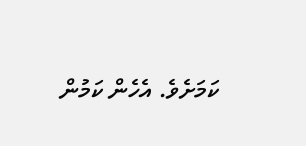ކަމަށެވެ. އެހެން ކަމުން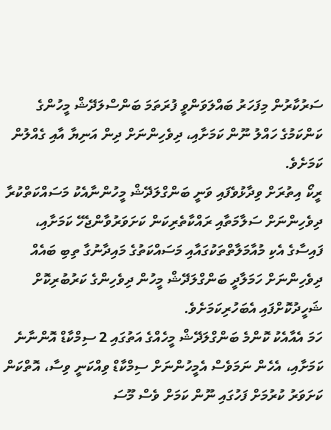ސަރުކާރުން މިފަހަރު ބައްލަވަންވީ ފުރަތަމަ ބަންސްލަދޭޝް މީހުންގެ ކަންކަމުގެ ހައްލު ނޫން ކަމަށާއި، ދިވެހިންނަށް ދިން އަނިޔާ އާއި ގެއްލުން ކަމަށެވެ.
ރީކޯ އިތުރަށް ވިދާޅުވެފައި ވަނީ ބަންގްލަދޭޝް މީހުންނާއެކު މަސައްކަތްކުރާ ދިވެހިންނަށް ސަލާމަތާއި ރައްކާތެރިކަން ކަށަވަރުވާންޖެހޭ ކަމަށާއި، ފައިސާގެ އެކި މުއާމަލާތްތަކުގައާއި މަސައްކަތުގެ މައިދާނުގާ ތިބި ބައެއް ދިވެހިންނަށް ހަމަލާދީ ބަންގްލަދޭޝް މީހުން ދިވެހިންގެ ކަރުބުރިކޮށް ޝަހީދުކޮށްފައި އެބަހުރިކަމަށެވެ.
ހަމަ އެއާއެކު ކޮންމެ ބަންގްލަދޭޝް މީހެއްގެ އަތުގައި 2 ސިމްކާޑް އޮންނާނެ ކަމަށާއި، އެހެން ނަމަވެސް އެމީހުންނަށް ސިމްކާޑް ވިއްކަނީ ވިސާ، އޮތްކަން ކަށަވަރު ކުރުމަށް ފަހުގައި ނޫން ކަމަށް ވެސް މޫސަ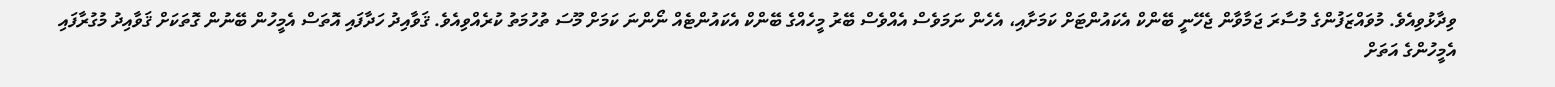ވިދާޅުވިއެވެ. މުވައްޒަފުންގެ މުސާރަ ޖަމާވާން ޖެހޭނީ ބޭންކް އެކައުންޓަށް ކަމަށާއި، އެހެން ނަމަވެސް އެއްވެސް ބޭރު މީހެއްގެ ބޭންކް އެކައުންޓެއް ނޯންނަ ކަމަށް މޫސަ ތުހުމަތު ކުރެއްވިއެވެ. ޤަވާއިދު ހަދާފައި އޮތަސް އެމީހުން ބޭނުން ގޮތަކަށް ޤަވާއިދު މުގުރާފައި އެމީހުންގެ އަތަށް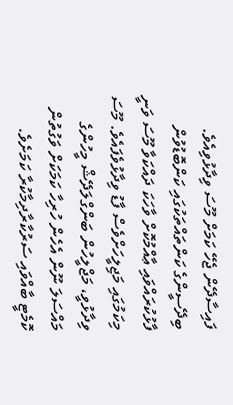ފައިސާދޭން ޖެހޭ ކަމަށް މޫސަ ވިދާޅުވިއެވެ.
ބިދޭސީންގެ ކަންތައްތަކުގައި ކަންބޮޑުވުން ފާޅުކުރައްވައި ޢާއްމުކޮށް ވާހަކަ ދައްކަވާ މޫސަ ވަނީ މިކަމުގައި މަޖިލީހަށްވެސް ފާޑު ވިދާޅުވެފައެވެ. މޫސަ ވިދާޅުވީ، މަޖްލީހުން ބަންގްލަދޭޝް މީހުންގެ މައްސަލަ ނޫން އެހެން ހުރިހާ ކަމަކަށް ވަގުތުން ކޮމެޓީ ބާއްވައި ސަރުކާރާދިމާކުރާ ކަމަށެވެ.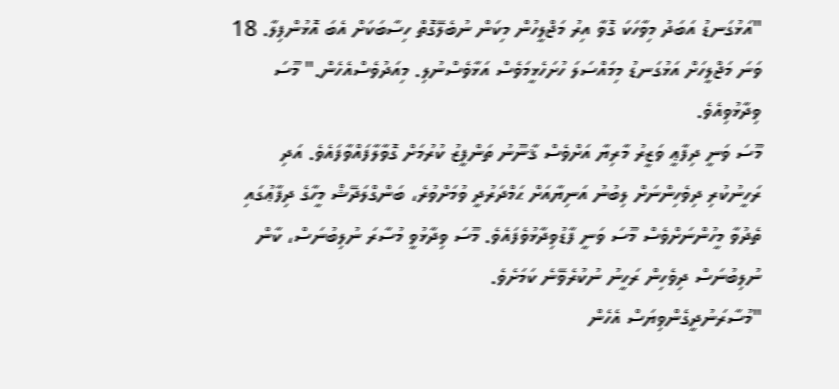"އަޅުގަނޑު އަބަދު މިވާހަކަ ގޮވާ އިރު މަޖްލީހުން މިކަން ނުބެލޭގޮތް ހިސާބަކަށް އެބަ އޮޅުންފިލާ. 18 ވަނަ މަޖްލީހަށް އަޅުގަނޑު މިމައްސަލަ ހުށަހެޅީމަވެސް އަޅާވެސްނުލި. މިއަދުވެސްއެހެން." މޫސަ ވިދާޅުވިއެވެ.
މޫސަ ވަނީ ދިފާޢީ ވަޒީރު މާރިޔާ އަށްވެސް ޤާނޫނު ތަންފީޒު ކުރުމަށް ގޮވާލާފައްވާފައެވެ. އަދި ރަހީނުކުރި ދިވެހިންނަށް ލިބުނު އަނިޔާއަށް ޙަމްދަރުދީ ވުމަށްވުރެ، ބަންގްލަދޭޝް މީހާގެ ދިފާޢުގައި ތެދުވާ މީހުންނަށްވެސް މޫސަ ވަނީ ފާޑުވިދާޅުވެފައެވެ. މޫސަ ވިދާޅުވީ މުސާރަ ނުލިބުނަސް، ކާން ނުލިބުނަސް ދިވެހިން ރަހީނު ނުކުރެވޭނެ ކަމަށެވެ.
"މުސާރަނުދީގެންވިޔަސް އެހެން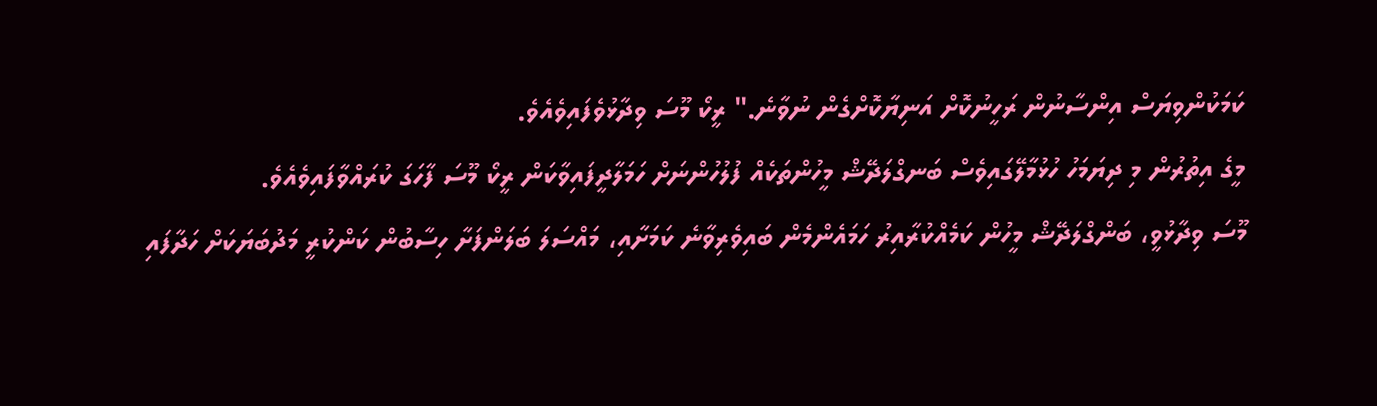ކަމަކުންވިޔަސް އިންސާނުން ރަހީނުކޮށް އަނިޔާކޮށްގެން ނުވާނެ." ރީކޯ މޫސަ ވިދާޅުވެފައިވެއެވެ.
މީގެ އިތުރުން މި ދިޔަމަހު ހުޅުމާލޭގައިވެސް ބަނގްލަދޭޝް މީހުންތަކެއް ފުލުހުންނަށް ހަމަލާދީފައިވާކަން ރީކޯ މޫސަ ފާހަގަ ކުރައްވާފައިވެއެވެ.
މޫސަ ވިދާޅުވީ، ބަންގްލަދޭޝް މީހުން ކަމެއްކުރާއިރު ހަމައެންމެން ބައިވެރިވާނެ ކަމަށާއި، މައްސަލަ ބަލަންފަށާ ހިސާބުން ކަންކުރީ މަދުބަޔަކަށް ހަދާފައި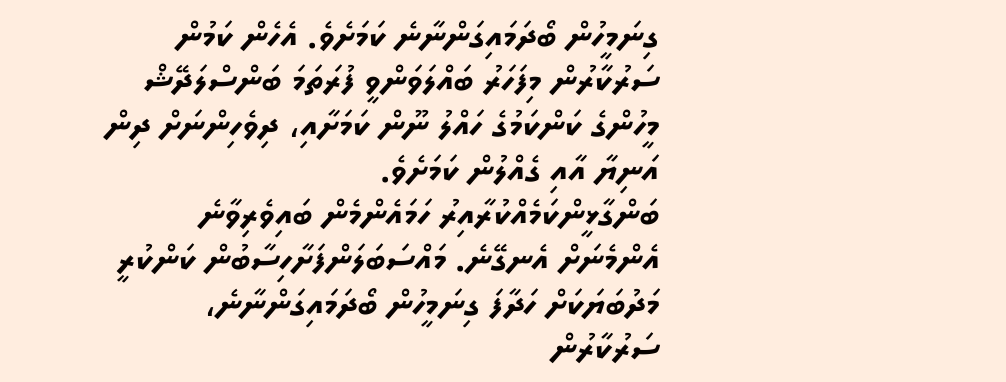ގިނަމީހުން ބޯދަމައިގަންނާނެ ކަމަށެވެ. އެހެން ކަމުން ސަރުކާރުން މިފަހަރު ބައްލަވަންވީ ފުރަތަމަ ބަންސްލަދޭޝް މީހުންގެ ކަންކަމުގެ ހައްލު ނޫން ކަމަށާއި، ދިވެހިންނަށް ދިން އަނިޔާ އާއި ގެއްލުން ކަމަށެވެ.
ބަންގާޅީންކަމެއްކުރާއިރު ހަމައެންމެން ބައިވެރިވާނެ އެންމެނަށް އެނގޭނެ. މައްސަބަލަންފަށާހިސާބުން ކަންކުރީ މަދުބަޔަކަށް ހަދާފަ ގިނަމީހުން ބޯދަމައިގަންނާނެ، ސަރުކާރުން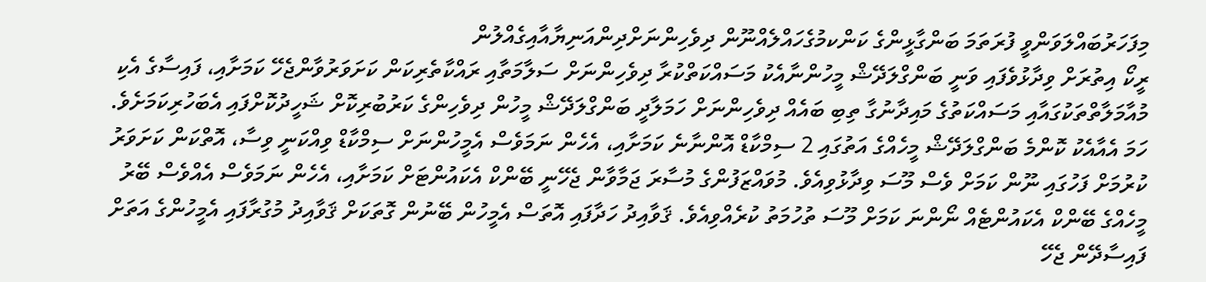މިފަހަރުބައްލަވަންވީ ފުރަތަމަ ބަންގާޅީންގެ ކަންކމުގެހައްލެއްނޫން ދިވެހިންނަށްދިންއަނިޔާއާއިގެއްލުން
ރީކޯ އިތުރަށް ވިދާޅުވެފައި ވަނީ ބަންގްލަދޭޝް މީހުންނާއެކު މަސައްކަތްކުރާ ދިވެހިންނަށް ސަލާމަތާއި ރައްކާތެރިކަން ކަށަވަރުވާންޖެހޭ ކަމަށާއި، ފައިސާގެ އެކި މުއާމަލާތްތަކުގައާއި މަސައްކަތުގެ މައިދާނުގާ ތިބި ބައެއް ދިވެހިންނަށް ހަމަލާދީ ބަންގްލަދޭޝް މީހުން ދިވެހިންގެ ކަރުބުރިކޮށް ޝަހީދުކޮށްފައި އެބަހުރިކަމަށެވެ.
ހަމަ އެއާއެކު ކޮންމެ ބަންގްލަދޭޝް މީހެއްގެ އަތުގައި 2 ސިމްކާޑް އޮންނާނެ ކަމަށާއި، އެހެން ނަމަވެސް އެމީހުންނަށް ސިމްކާޑް ވިއްކަނީ ވިސާ، އޮތްކަން ކަށަވަރު ކުރުމަށް ފަހުގައި ނޫން ކަމަށް ވެސް މޫސަ ވިދާޅުވިއެވެ. މުވައްޒަފުންގެ މުސާރަ ޖަމާވާން ޖެހޭނީ ބޭންކް އެކައުންޓަށް ކަމަށާއި، އެހެން ނަމަވެސް އެއްވެސް ބޭރު މީހެއްގެ ބޭންކް އެކައުންޓެއް ނޯންނަ ކަމަށް މޫސަ ތުހުމަތު ކުރެއްވިއެވެ. ޤަވާއިދު ހަދާފައި އޮތަސް އެމީހުން ބޭނުން ގޮތަކަށް ޤަވާއިދު މުގުރާފައި އެމީހުންގެ އަތަށް ފައިސާދޭން ޖެހޭ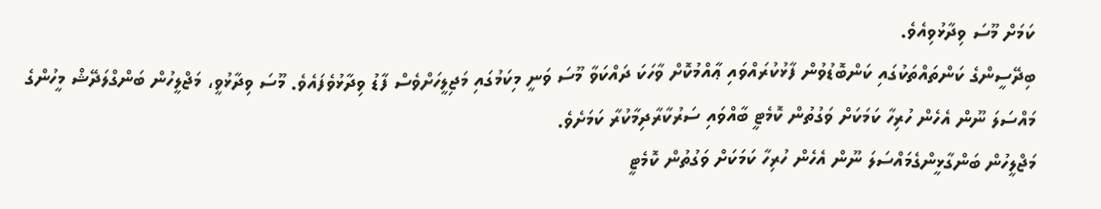ކަމަށް މޫސަ ވިދާޅުވިއެވެ.
ބިދޭސީންގެ ކަންތައްތަކުގައި ކަންބޮޑުވުން ފާޅުކުރައްވައި ޢާއްމުކޮށް ވާހަކަ ދައްކަވާ މޫސަ ވަނީ މިކަމުގައި މަޖިލީހަށްވެސް ފާޑު ވިދާޅުވެފައެވެ. މޫސަ ވިދާޅުވީ، މަޖްލީހުން ބަންގްލަދޭޝް މީހުންގެ މައްސަލަ ނޫން އެހެން ހުރިހާ ކަމަކަށް ވަގުތުން ކޮމެޓީ ބާއްވައި ސަރުކާރާދިމާކުރާ ކަމަށެވެ.
މަޖްލީހުން ބަންގާޅީންގެމައްސަލަ ނޫން އެހެން ހުރިހާ ކަމަކަށް ވަގުތުން ކޮމެޓީ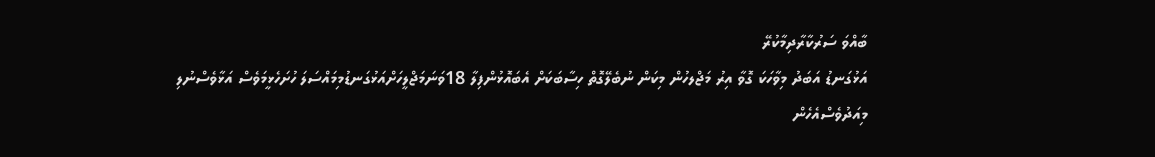ބާއްވަ ސަރުކާރާދިމާކުރޭ
އަޅުގަނޑު އަބަދު މިވާހަކަ ގޮވާ އިރު މަޖްލހުން މިކަން ނުބެލޭގޮތް ހިސާބަކަށް އެބައޮޅުންފިލާ 18ވަނަމަޖްލީހަށްއަޅުގަނޑުމިމައްސަލަ ހުށަހެޅީމަވެސް އަޅާވެސްނުލި މިއަދުވެސްއެހެން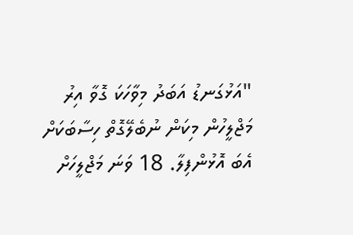"އަޅުގަނޑު އަބަދު މިވާހަކަ ގޮވާ އިރު މަޖްލީހުން މިކަން ނުބެލޭގޮތް ހިސާބަކަށް އެބަ އޮޅުންފިލާ. 18 ވަނަ މަޖްލީހަށް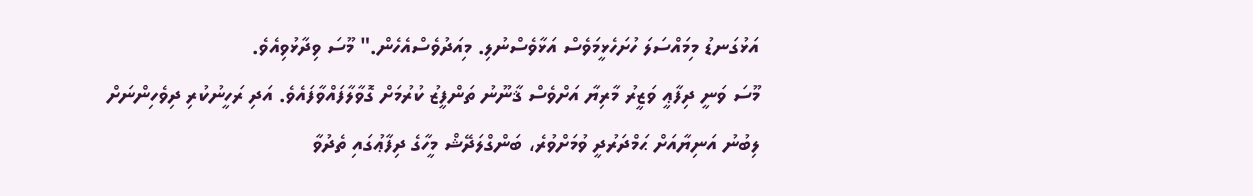އަޅުގަނޑު މިމައްސަލަ ހުށަހެޅީމަވެސް އަޅާވެސްނުލި. މިއަދުވެސްއެހެން." މޫސަ ވިދާޅުވިއެވެ.
މޫސަ ވަނީ ދިފާޢީ ވަޒީރު މާރިޔާ އަށްވެސް ޤާނޫނު ތަންފީޒު ކުރުމަށް ގޮވާލާފައްވާފައެވެ. އަދި ރަހީނުކުރި ދިވެހިންނަށް ލިބުނު އަނިޔާއަށް ޙަމްދަރުދީ ވުމަށްވުރެ، ބަންގްލަދޭޝް މީހާގެ ދިފާޢުގައި ތެދުވާ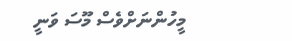މީހުންނަށްވެސް މޫސަ ވަނީ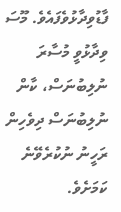ފާޑުވިދާޅުވެފައެވެ. މޫސަ ވިދާޅުވީ މުސާރަ ނުލިބުނަސް، ކާން ނުލިބުނަސް ދިވެހިން ރަހީނު ނުކުރެވޭނެ ކަމަށެވެ.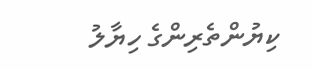ކިޔުންތެރިންގެ ހިޔާލު